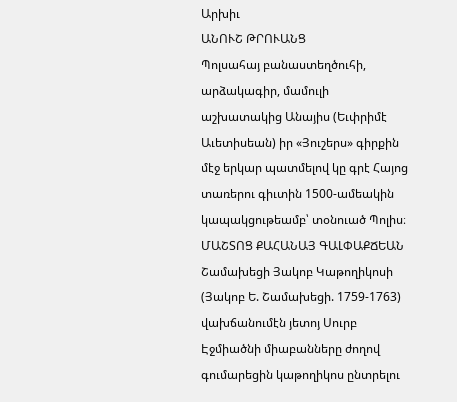Արխիւ
ԱՆՈՒՇ ԹՐՈՒԱՆՑ
Պոլսահայ բանաստեղծուհի, արձակագիր, մամուլի աշխատակից Անայիս (Եւփրիմէ Աւետիսեան) իր «Յուշերս» գիրքին մէջ երկար պատմելով կը գրէ Հայոց տառերու գիւտին 1500-ամեակին կապակցութեամբ՝ տօնուած Պոլիս։
ՄԱՇՏՈՑ ՔԱՀԱՆԱՅ ԳԱԼՓԱՔՃԵԱՆ
Շամախեցի Յակոբ Կաթողիկոսի (Յակոբ Ե. Շամախեցի. 1759-1763) վախճանումէն յետոյ Սուրբ Էջմիածնի միաբանները ժողով գումարեցին կաթողիկոս ընտրելու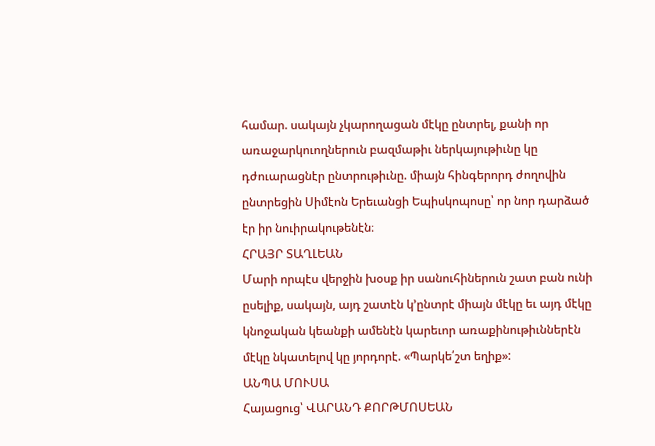համար. սակայն չկարողացան մէկը ընտրել, քանի որ առաջարկուողներուն բազմաթիւ ներկայութիւնը կը դժուարացնէր ընտրութիւնը. միայն հինգերորդ ժողովին ընտրեցին Սիմէոն Երեւանցի Եպիսկոպոսը՝ որ նոր դարձած էր իր նուիրակութենէն։
ՀՐԱՅՐ ՏԱՂԼԵԱՆ
Մարի որպէս վերջին խօսք իր սանուհիներուն շատ բան ունի ըսելիք, սակայն, այդ շատէն կ՚ընտրէ միայն մէկը եւ այդ մէկը կնոջական կեանքի ամենէն կարեւոր առաքինութիւններէն մէկը նկատելով կը յորդորէ. «Պարկե՛շտ եղիք»:
ԱՆՊԱ ՄՈՒՍԱ
Հայացուց՝ ՎԱՐԱՆԴ ՔՈՐԹՄՈՍԵԱՆ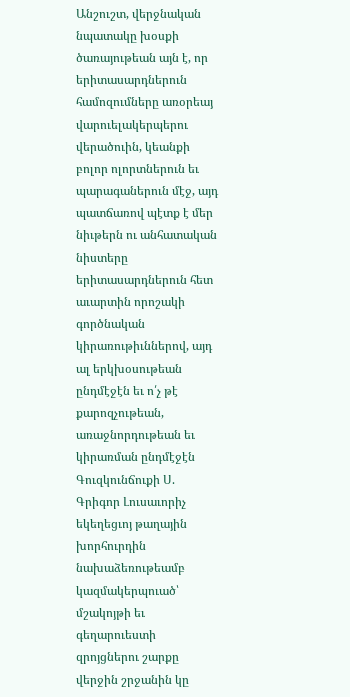Անշուշտ, վերջնական նպատակը խօսքի ծառայութեան այն է, որ երիտասարդներուն համոզումները առօրեայ վարուելակերպերու վերածուին, կեանքի բոլոր ոլորտներուն եւ պարագաներուն մէջ, այդ պատճառով պէտք է մեր նիւթերն ու անհատական նիստերը երիտասարդներուն հետ աւարտին որոշակի գործնական կիրառութիւններով, այդ ալ երկխօսութեան ընդմէջէն եւ ո՛չ թէ քարոզչութեան, առաջնորդութեան եւ կիրառման ընդմէջէն
Գուզկունճուքի Ս. Գրիգոր Լուսաւորիչ եկեղեցւոյ թաղային խորհուրդին նախաձեռութեամբ կազմակերպուած՝ մշակոյթի եւ գեղարուեստի զրոյցներու շարքը վերջին շրջանին կը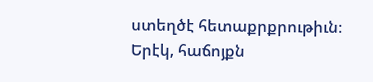ստեղծէ հետաքրքրութիւն։
Երէկ, հաճոյքն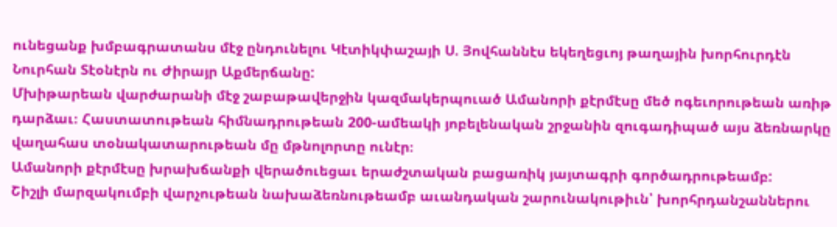ունեցանք խմբագրատանս մէջ ընդունելու Կէտիկփաշայի Ս. Յովհաննէս եկեղեցւոյ թաղային խորհուրդէն Նուրհան Տէօնէրն ու Ժիրայր Աքմերճանը:
Մխիթարեան վարժարանի մէջ շաբաթավերջին կազմակերպուած Ամանորի քէրմէսը մեծ ոգեւորութեան առիթ դարձաւ։ Հաստատութեան հիմնադրութեան 200-ամեակի յոբելենական շրջանին զուգադիպած այս ձեռնարկը վաղահաս տօնակատարութեան մը մթնոլորտը ունէր։
Ամանորի քէրմէսը խրախճանքի վերածուեցաւ երաժշտական բացառիկ յայտագրի գործադրութեամբ:
Շիշլի մարզակումբի վարչութեան նախաձեռնութեամբ աւանդական շարունակութիւն՝ խորհրդանշաններու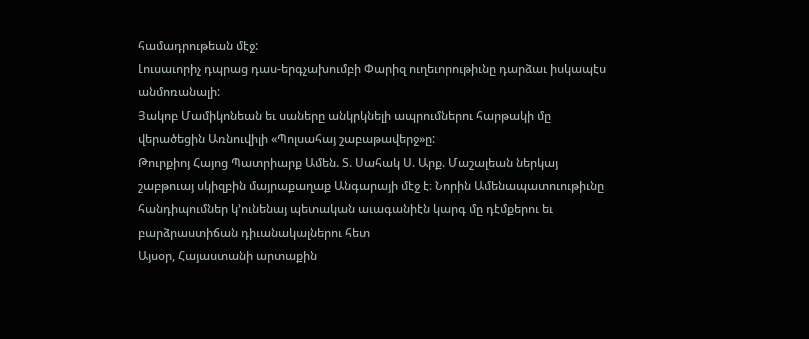համադրութեան մէջ:
Լուսաւորիչ դպրաց դաս-երգչախումբի Փարիզ ուղեւորութիւնը դարձաւ իսկապէս անմոռանալի:
Յակոբ Մամիկոնեան եւ սաները անկրկնելի ապրումներու հարթակի մը վերածեցին Առնուվիլի «Պոլսահայ շաբաթավերջ»ը:
Թուրքիոյ Հայոց Պատրիարք Ամեն. Տ. Սահակ Ս. Արք. Մաշալեան ներկայ շաբթուայ սկիզբին մայրաքաղաք Անգարայի մէջ է։ Նորին Ամենապատուութիւնը հանդիպումներ կ՚ունենայ պետական աւագանիէն կարգ մը դէմքերու եւ բարձրաստիճան դիւանակալներու հետ
Այսօր, Հայաստանի արտաքին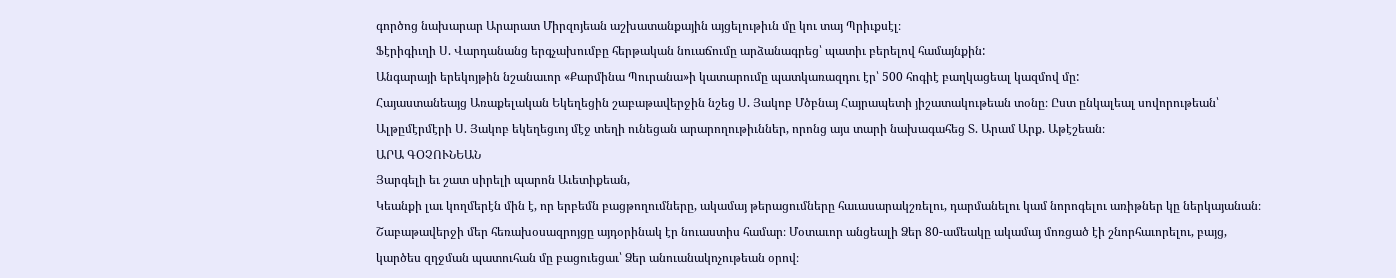գործոց նախարար Արարատ Միրզոյեան աշխատանքային այցելութիւն մը կու տայ Պրիւքսէլ։
Ֆէրիգիւղի Ս. Վարդանանց երգչախումբը հերթական նուաճումը արձանագրեց՝ պատիւ բերելով համայնքին:
Անգարայի երեկոյթին նշանաւոր «Քարմինա Պուրանա»ի կատարումը պատկառազդու էր՝ 500 հոգիէ բաղկացեալ կազմով մը:
Հայաստանեայց Առաքելական Եկեղեցին շաբաթավերջին նշեց Ս. Յակոբ Մծբնայ Հայրապետի յիշատակութեան տօնը։ Ըստ ընկալեալ սովորութեան՝ Ալթըմէրմէրի Ս. Յակոբ եկեղեցւոյ մէջ տեղի ունեցան արարողութիւններ, որոնց այս տարի նախագահեց Տ. Արամ Արք. Աթէշեան։
ԱՐԱ ԳՕՉՈՒՆԵԱՆ
Յարգելի եւ շատ սիրելի պարոն Աւետիքեան,
Կեանքի լաւ կողմերէն մին է, որ երբեմն բացթողումները, ակամայ թերացումները հաւասարակշռելու, դարմանելու կամ նորոգելու առիթներ կը ներկայանան։ Շաբաթավերջի մեր հեռախօսազրոյցը այդօրինակ էր նուաստիս համար։ Մօտաւոր անցեալի Ձեր 80-ամեակը ակամայ մոռցած էի շնորհաւորելու, բայց, կարծես զղջման պատուհան մը բացուեցաւ՝ Ձեր անուանակոչութեան օրով։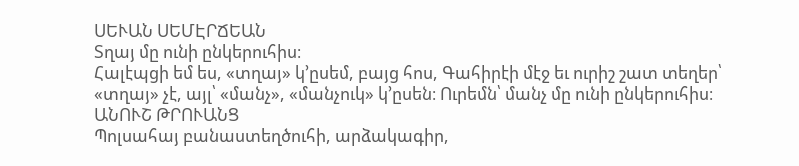ՍԵՒԱՆ ՍԵՄԷՐՃԵԱՆ
Տղայ մը ունի ընկերուհիս։
Հալէպցի եմ ես, «տղայ» կ՚ըսեմ, բայց հոս, Գահիրէի մէջ եւ ուրիշ շատ տեղեր՝ «տղայ» չէ, այլ՝ «մանչ», «մանչուկ» կ՚ըսեն։ Ուրեմն՝ մանչ մը ունի ընկերուհիս։
ԱՆՈՒՇ ԹՐՈՒԱՆՑ
Պոլսահայ բանաստեղծուհի, արձակագիր,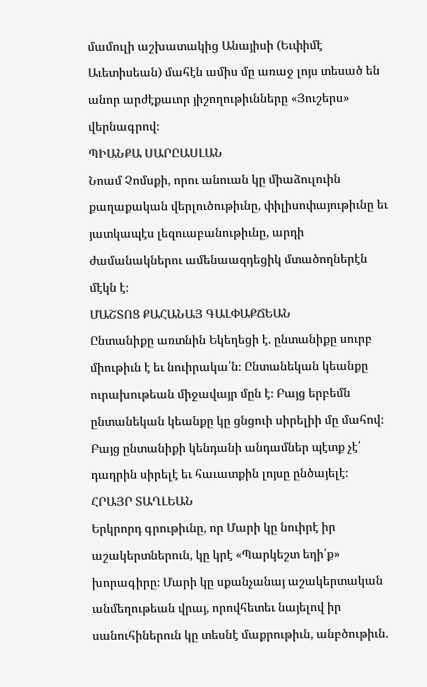մամուլի աշխատակից Անայիսի (Եւփիմէ Աւետիսեան) մահէն ամիս մը առաջ լոյս տեսած են անոր արժէքաւոր յիշողութիւնները «Յուշերս» վերնագրով։
ՊԻԱՆՔԱ ՍԱՐԸԱՍԼԱՆ
Նոամ Չոմսքի, որու անուան կը միաձուլուին քաղաքական վերլուծութիւնը, փիլիսոփայութիւնը եւ յատկապէս լեզուաբանութիւնը, արդի ժամանակներու ամենաազդեցիկ մտածողներէն մէկն է։
ՄԱՇՏՈՑ ՔԱՀԱՆԱՅ ԳԱԼՓԱՔՃԵԱՆ
Ընտանիքը առտնին Եկեղեցի է. ընտանիքը սուրբ միութիւն է եւ նուիրակա՛ն։ Ընտանեկան կեանքը ուրախութեան միջավայր մըն է։ Բայց երբեմն ընտանեկան կեանքը կը ցնցուի սիրելիի մը մահով։ Բայց ընտանիքի կենդանի անդամներ պէտք չէ՛ դադրին սիրելէ եւ հաւատքին լոյսը ընծայելէ։
ՀՐԱՅՐ ՏԱՂԼԵԱՆ
Երկրորդ գրութիւնը, որ Մարի կը նուիրէ իր աշակերտներուն, կը կրէ «Պարկեշտ եղի՛ք» խորագիրը։ Մարի կը սքանչանայ աշակերտական անմեղութեան վրայ, որովհետեւ նայելով իր սանուհիներուն կը տեսնէ մաքրութիւն, անբծութիւն.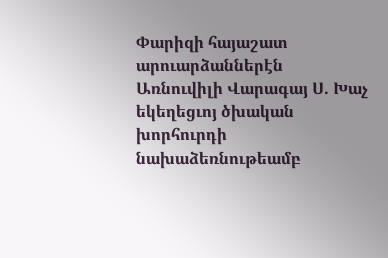Փարիզի հայաշատ արուարձաններէն Առնուվիլի Վարագայ Ս. Խաչ եկեղեցւոյ ծխական խորհուրդի նախաձեռնութեամբ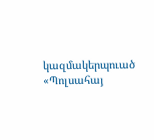կազմակերպուած «Պոլսահայ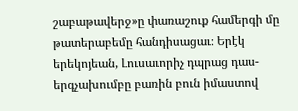շաբաթավերջ»ը փառաշուք համերգի մը թատերաբեմը հանդիսացաւ։ Երէկ երեկոյեան, Լուսաւորիչ դպրաց դաս-երգչախումբը բառին բուն իմաստով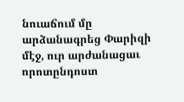նուաճում մը արձանագրեց Փարիզի մէջ, ուր արժանացաւ որոտընդոստ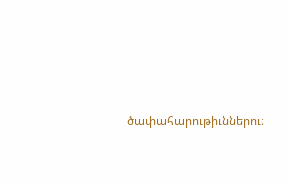ծափահարութիւններու։